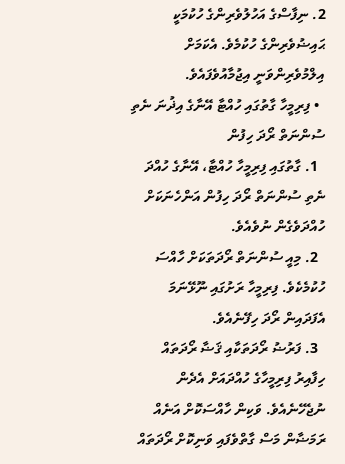2. ނިފާސްގެ އަހުލުވެރިންގެ ހުކުމަކީ ޙައިޟުވެރިންގެ ހުކުމެވެ. އެކަމަށް އިލްމުވެރިންވަނީ އިޖުމާއުވެފައެވެ.
  • ފިރިމީހާ ގާތުގައި ހުއްޓާ އޭނާގެ އިޛުނަ ނެތި ސުންނަތް ރޯދަ ހިފުން
  1. ގާތުގައި ފިރިމީހާ ހުއްޓާ، އޭނާގެ ހުއްދަ ނެތި ސުންނަތް ރޯދަ ހިފުން އަންހެނަކަށް ހުއްދަވެގެން ނުވެއެވެ.
  2. މިއީ ސުންނަތް ރޯދަތަކަށް ހާއްސަ ހުކުމެކެވެ. ފިރިމީހާ ރަށުގައި ނޫޅޭނަމަ އެފަދައިން ރޯދަ ހިފޭނެއެވެ.
  3. ފަރުޟު ރޯދަތަކާއި ޤަޟާ ރޯދަތައް ހިފާއިރު ފިރިމީހާގެ ހުއްދައަށް އެދެން ނުޖެހޭނެއެވެ. ވަކިން ހާއްސަކޮށް އަނެއް ރަމަޟާން މަސް ގާތްވެފައި ވަނިކޮށް ރޯދަތައް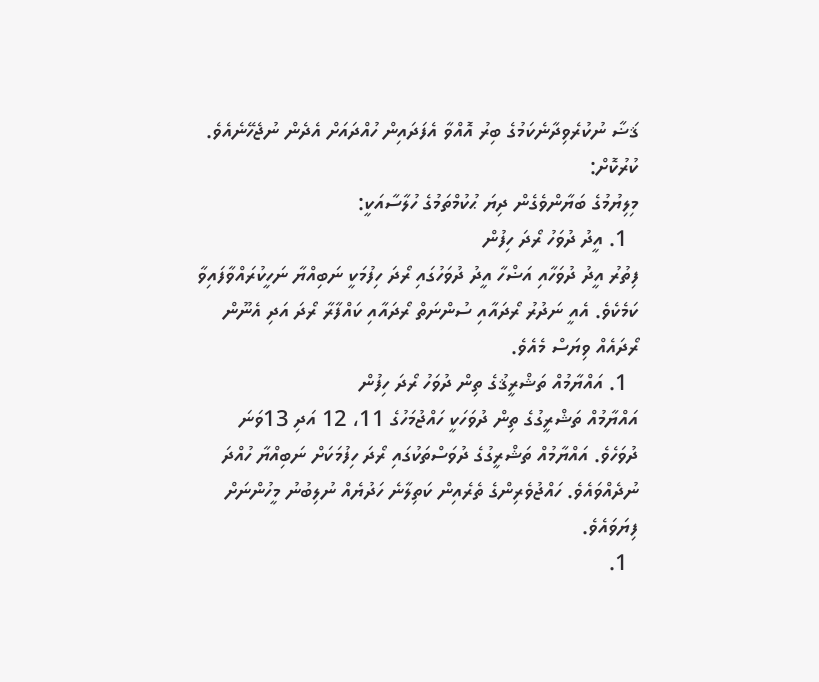ޤަޟާ ނުކުރެވިދާނެކަމުގެ ބިރު އޮއްވާ އެފަދައިން ހުއްދައަށް އެދެން ނުޖެހޭނެއެވެ.
ކުރުކޮށް:
މިލިޔުމުގެ ބަޔާންވެގެން ދިޔަ ޙުކުމްތަމުގެ ހުލާސާއަކީ:
  1. އީދު ދުވަހު ރޯދަ ހިފުން
ފިތުރު އީދު ދުވަހާއި އަޟްހާ އީދު ދުވަހުގައި ރޯދަ ހިފުމަކީ ނަބިއްޔާ ނަހީކުރައްވާފައިވާ ކަމެކެވެ. އެއީ ނަދުރު ރޯދައާއި ސުންނަތް ރޯދައާއި ކައްފާރާ ރޯދަ އަދި އެނޫން ރޯދައެއް ވިޔަސް މެއެވެ.
  1. އައްޔާމުއް ތަޝްރީޤުގެ ތިން ދުވަހު ރޯދަ ހިފުން
އައްޔާމުއް ތަޝްރީގުގެ ތިން ދުވަހަކީ ހައްޖުމަހުގެ 11، 12 އަދި 13ވަނަ ދުވަހެވެ. އައްޔާމުއް ތަޝްރީގުގެ ދުވަސްތަކުގައި ރޯދަ ހިފުމަކަށް ނަބިއްޔާ ހުއްދަ ނުދެއްވައެވެ. ހައްޖުވެރިންގެ ތެރެއިން ކަތިލާނެ ހަދުޔެއް ނުލިބުނު މީހުންނަށް ފިޔަވައެވެ.
  1.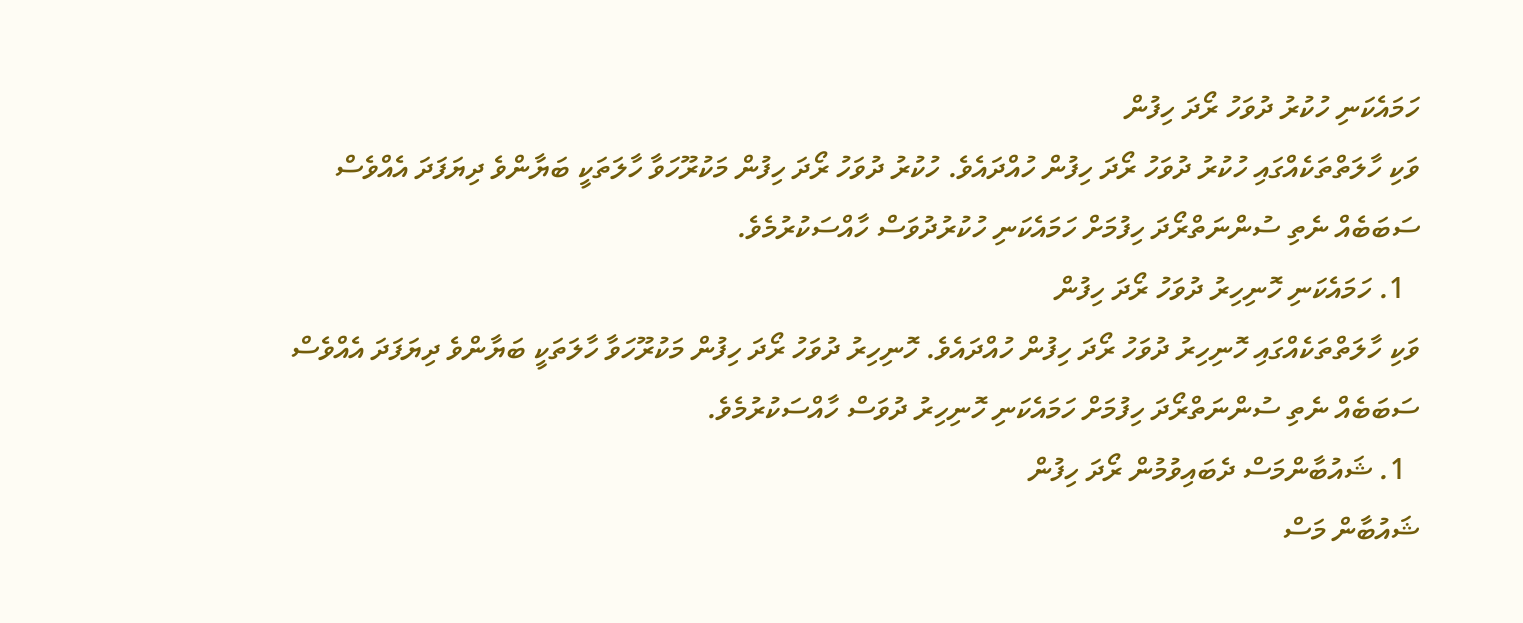ހަމައެކަނި ހުކުރު ދުވަހު ރޯދަ ހިފުން
ވަކި ހާލަތްތަކެއްގައި ހުކުރު ދުވަހު ރޯދަ ހިފުން ހުއްދައެވެ. ހުކުރު ދުވަހު ރޯދަ ހިފުން މަކުރޫހަވާ ހާލަތަކީ ބަޔާންވެ ދިޔަފަދަ އެއްވެސް ސަބަބެއް ނެތި ސުންނަތްރޯދަ ހިފުމަށް ހަމައެކަނި ހުކުރުދުވަސް ހާއްސަކުރުމެވެ.
  1. ހަމައެކަނި ހޮނިހިރު ދުވަހު ރޯދަ ހިފުން
ވަކި ހާލަތްތަކެއްގައި ހޮނިހިރު ދުވަހު ރޯދަ ހިފުން ހުއްދައެވެ. ހޮނިހިރު ދުވަހު ރޯދަ ހިފުން މަކުރޫހަވާ ހާލަތަކީ ބަޔާންވެ ދިޔަފަދަ އެއްވެސް ސަބަބެއް ނެތި ސުންނަތްރޯދަ ހިފުމަށް ހަމައެކަނި ހޮނިހިރު ދުވަސް ހާއްސަކުރުމެވެ.
  1. ޝައުބާންމަސް ދެބައިވުމުން ރޯދަ ހިފުން
ޝައުބާން މަސް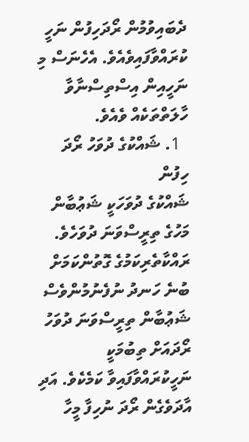ދެބައިވުމުން ރޯދަހިފުން ނަހީ ކުރައްވާފައިވެއެވެ. އެހެނަސް މި ނަހީއިން އިސްތިސްނާވާ ހާލަތްތަކެއް ވެއެވެ.
  1. ޝައްކުގެ ދުވަހު ރޯދަ ހިފުން
ޝައްކުގެ ދުވަހަކީ ޝަޢުބާން މަހުގެ ތިރީސްވަނަ ދުވަހެވެ. ރައްކާތެރިކަމުގެ ގޮތުންކަމަށް ބުނެ ހަނދު ނުފެނުމުންވެސް ޝަޢުބާން ތިރީސްވަނަ ދުވަހު ރޯދައަށް ތިބުމަކީ ނަހީކުރައްވާފައިވާ ކަމެކެވެ. އަދި އާދަވެގެން ރޯދަ ނުހިފާ މީހާ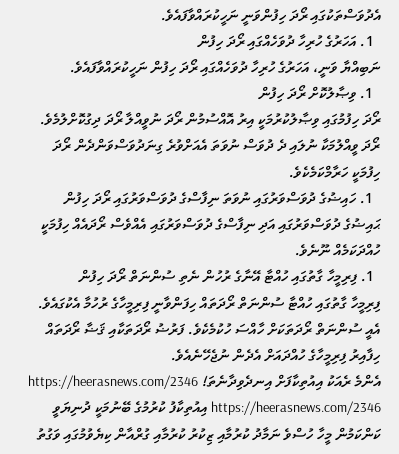އެދުވަސްތަކުގައި ރޯދަ ހިފުންވަނީ ނަހީކުރައްވާފައެވެ.
  1. އަހަރުގެ ހުރިހާ ދުވަހެއްގައި ރޯދަ ހިފުން
ނަބިއްޔާ ވަނީ، އަހަރުގެ ހުރިހާ ދުވަހެއްގައި ރޯދަ ހިފުން ނަހީކުރައްވާފައެވެ.
  1. ވިޞާލުކޮށް ރޯދަ ހިފުން
ރޯދަ ހިފުމުގައި ވިޞާލުކުރުމަކީ އިރު އޮއްސުމުން ރޯދަ ނުވީއްލާ ރޯދަ ދިގުކޮށްލުމެވެ. ރޯދަ ވީއްލުމަކާ ނުލައި ދެ ދުވަސް ނުވަތަ އެއަށްވުރެ ގިނަދުވަސްވަންދެން ރޯދަ ހިފުމަކީ ހަރާމްކަމެކެވެ.
  1. ހައިޟުގެ ދުވަސްވަރުގައި ނުވަތަ ނިފާސްގެ ދުވަސްވަރުގައި ރޯދަ ހިފުން
ޙައިޟުގެ ދުވަސްވަރުގައި އަދި ނިފާސްގެ ދުވަސްވަރުގައި އެއްވެސް ރޯދައެއް ހިފުމަކީ ހުއްދަކަމެއް ނޫނެވެ.
  1. ފިރިމީހާ ގާތުގައި ހުއްޓާ އޭނާގެ ރުހުން ނެތި ސުންނަތް ރޯދަ ހިފުން
ފިރިމީހާ ގާތުގައި ހުއްޓާ ސުންނަތް ރޯދަތައް ހިފަންވާނީ ފިރިމީހާގެ ރުހުމާ އެކުގައެވެ. އެއީ ސުންނަތް ރޯދަތަކަށް ހާއްސަ ހުކުމެކެވެ. ފަރުޟު ރޯދަތަކާއި ޤަޟާ ރޯދަތައް ހިފާއިރު ފިރިމީހާގެ ހުއްދައަށް އެދެން ނުޖެހޭނެއެވެ.
އެންމެ ރެއަކު އިއުތިކާފަށް އިނދެވިދާނެތަ! https://heerasnews.com/2346 https://heerasnews.com/2346 އިއުތިކާފު ކުރުމުގެ ބޭނުމަކީ ދުނިޔަވީ ކަންކަމުން މީހާ ހުސްވެ ނަމާދު ކުރުމާއި ޒިކުރު ކުރުމާއި ގުރްއާން ކިޔެވުމުގައި ވަގުތު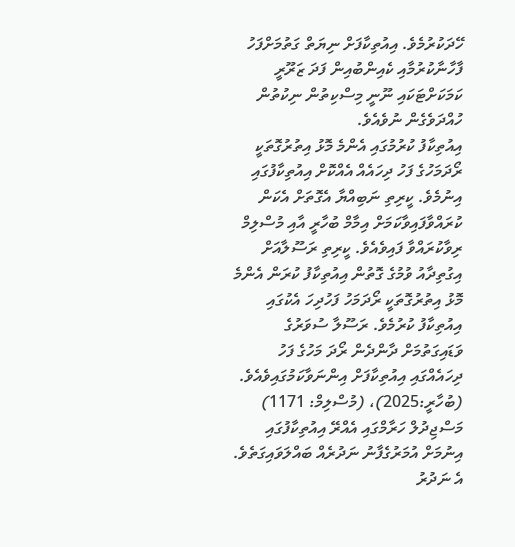ހޭދަކުރުމެވެ. އިއުތިކާފަށް ނިޔަތް ގަތުމަށްފަހު ފާހާނާކުރުމާއި ކެއިންބުއިން ފަދަ ޒަރޫރީ ކަމަކަށްޓަކައި ނޫނީ މިސްކިތުން ނިކުތުން ހުއްދަވެގެން ނުވެއެވެ.
އިއުތިކާފު ކުރުމުގައި އެންމެ މޮޅު އިތުރުގޮތަކީ ރޯދަމަހުގެ ފަހު ދިހައެއް އެއްކޮށް އިއުތިކާފުގައި އިނުމެވެ. ކީރިތި ނަބިއްޔާ އެގޮތަށް އެކަން ކުރައްވާފައިވާކަމަށް އިމާމް ބުހާރީ އާއި މުސްލިމް ރިވާކުރައްވާ ފައިވެއެވެ. ކީރިތި ރަސޫލާއަށް އިގުތިދާއު ވުމުގެ ގޮތުން އިއުތިކާފު ކުރަން އެންމެ މޮޅު އިތުރުގޮތަކީ ރޯދަމަހު ފަހުދިހަ އެކުގައި އިއުތިކާފު ކުރުމެވެ. ރަސޫލާ ސުވަރުގެ ވަޑައިގަތުމަށް ދާންދެން ރޯދަ މަހުގެ ފަހު ދިހައެއްގައި އިއުތިކާފަށް އިންނަވާކަމުގައިވެއެވެ. (ބުހާރީ:2025)، (މުސްލިމް: 1171)
މަސްޖިދުލް ހަރާމްގައި އެއްރޭ އިއުތިކާފުގައި އިނުމަށް އުމަރުގެފާނު ނަދުރެއް ބައްލަވައިގަތެވެ. އެ ނަދުރު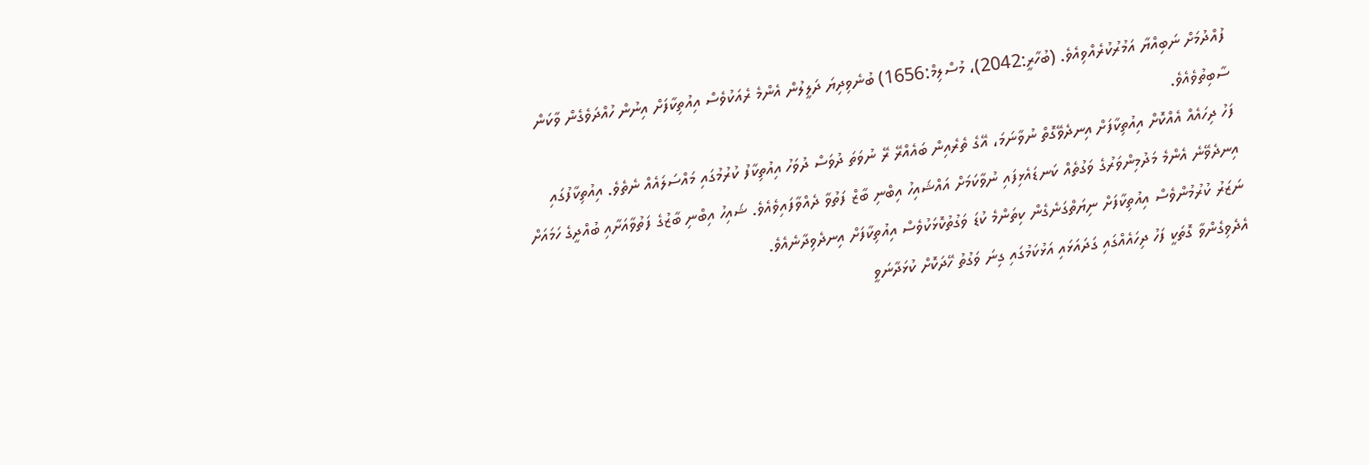ފުއްދުމަށް ނަބިއްޔާ އަމުރުކުރެއްވިއެވެ. (ބުހާރީ:2042)، މުސްލިމް:1656) ބުނެވިދިޔަ ދަލީލުން އެންމެ ރެއަކުވެސް އިއުތިކާފަށް އިނުން ހުއްދަވެގެން ވާކަން ސާބިތުވެއެވެ.
ފަހު ދިހައެއް އެއްކޮށް އިއުތިކާފަށް އިނދެވޭގޮތް ނުވާނަމަ، އޭގެ ތެރެއިން ބައެއްރޭ ރޭ ނުވަތަ ދުވަސް ދުވަހު އިއުތިކާފު ކުރުމުގައި މައްސަލައެއް ނެތެވެ. އިއުތިކާފުގައި އިނދެވޭނެ އެންމެ މަދުމިންވަރުގެ ވަގުތެއް ކަނޑައެޅިފައި ނުވާކަމަށް އައްޝައިހު އިބްނި ބާޒް ފަތުވާ ދެއްވާފައިވެއެވެ. ޝައިހު އިބްނި ބާޒުގެ ފަތުވާއަށާއި ބުއްދީގެ ހަމައަށް ނަޒަރު ކުރުމުންވެސް އިއުތިކާފަށް ނިޔަތްގަނެގެން ކިތަންމެ ކުޑަ ވަގުތުކޮޅަކުވެސް އިއުތިކާފަށް އިނދެވިދާނެއެވެ.
އެދެވިގެންވާ ގޮތަކީ ފަހު ދިހައެއްގައި ގަދައަޅައި އަޅުކަމުގައި ގިނަ ވަގުތު ހޭދަކޮށް ކުޅަދާނަވީ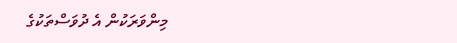މިންވަރަކުން އެ ދުވަސްތަކުގެ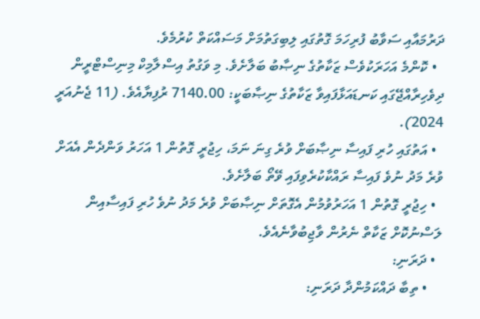ދަރުމައާއި ސަވާބު ފުރިހަމަ ގޮތުގައި ލިބިގަތުމަށް މަސައްކަތް ކުރުމެވެ.
  • ކޮންމެ އަހަރަކުވެސް ޒަކާތުގެ ނިޞާބު ބަލާށެވެ. މި ވަގުތު އިސްލާމިކް މިނިސްޓްރީން ދިވެހިރާއްޖޭގައި ކަނޑައަޅާފައިވާ ޒަކާތުގެ ނިޞާބަކީ: 7140.00 ރުފިޔާއެވެ. (11 ޖެނުއަރީ 2024).
  • އަތުގައި ހުރި ފައިސާ ނިޞާބަށް ވުރެ ގިނަ ނަމަ، ހިޖުރީ ގޮތުން 1 އަހަރު ވަންދެން އެއަށް ވުރެ މަދު ނުވެ ފައިސާ ރައްކާކުރެވިފައި ވޭތޯ ބަލާށެވެ.
  • ހިޖުރީ ގޮތުން 1 އަހަރުވުމުން އެގޮތަށް ނިޞާބަށް ވުރެ މަދު ނުވެ ހުރި ފައިސާއިން ލަސްނުކޮށް ޒަކާތް ނެރުން ވާޖިބުވާނެއެވެ.
  • ދަރަނި:
    • ތިބާ ދައްކަމުންދާ ދަރަނި: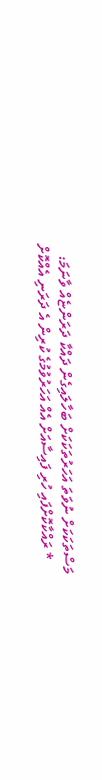މަސްތަކަކަށް ނުވަތަ އަހަރުތަކަކަށް ބަހާލައިގެން ދައްކާ ދަރަންޏެއް ވާނަމަ:
    * ރައްކާކޮށްފައި ހުރި ފައިސާއަށް އެއް އަހަރުވުމުގެ ކުރިން އެ ދަރަނި އެއްކޮށް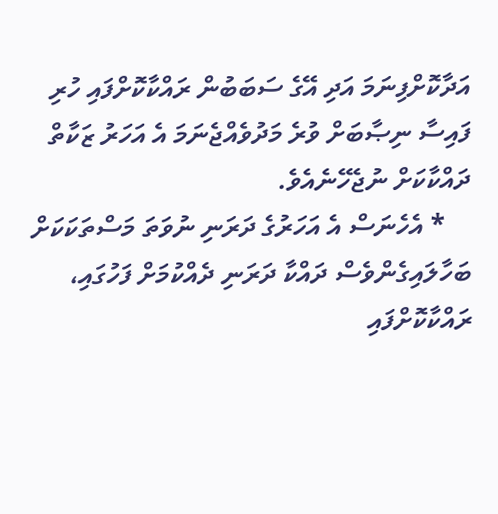އަދާކޮށްފިނަމަ އަދި އޭގެ ސަބަބުން ރައްކާކޮށްފައި ހުރި ފައިސާ ނިޞާބަށް ވުރެ މަދުވެއްޖެނަމަ އެ އަހަރު ޒަކާތް ދައްކާކަށް ނުޖެހޭނެއެވެ.
    * އެހެނަސް އެ އަހަރުގެ ދަރަނި ނުވަތަ މަސްތަކަކަށް ބަހާލައިގެންވެސް ދައްކާ ދަރަނި ދެއްކުމަށް ފަހުގައި، ރައްކާކޮށްފައި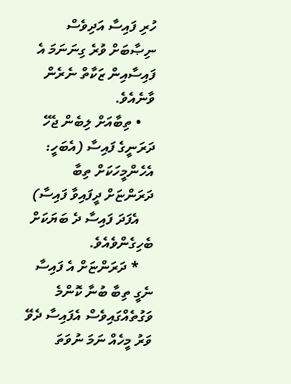ހުރި ފައިސާ އަދިވެސް ނިޞާބަށް ވުރެ ގިނަނަމަ އެ ފައިސާއިން ޒަކާތް ނެރެން ވާނެއެވެ.
    • ތިބާއަށް ލިބެން ޖެހޭ ދަރަނީގެ ފައިސާ (އެބަހީ: އެހެންމީހަކަށް ތިބާ ދަރަންޏަށް ދީފައިވާ ފައިސާ)
    އެފަދަ ފައިސާ ދެ ބަޔަކަށް ބެހިގެންވެއެވެ.
    * ދަރަންޏަށް އެ ފައިސާ ނެގީ ތިބާ ބުނާ ކޮންމެ ވަގުތެއްގައިވެސް އެފައިސާ ދެވޭ ވަރު މީހެއް ނަމަ ނުވަތަ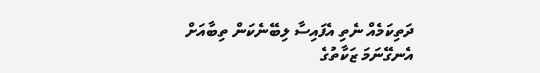ދަތިކަމެއް ނެތި އެފައިސާ ލިބޭނެކަން ތިބާއަށް އެނގޭނަމަ ޒަކާތުގެ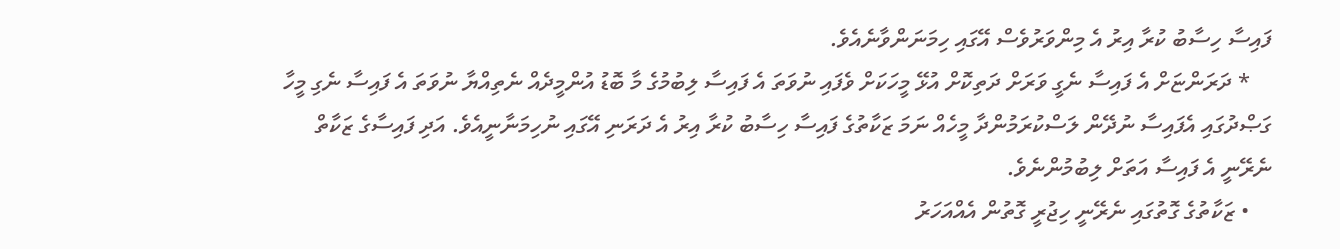ފައިސާ ހިސާބު ކުރާ އިރު އެ މިންވަރުވެސް އޭގައި ހިމަނަންވާނެއެވެ.
    * ދަރަންޏަށް އެ ފައިސާ ނެގީ ވަރަށް ދަތިކޮށް އުޅޭ މީހަކަށް ވެފައި ނުވަތަ އެ ފައިސާ ލިބުމުގެ މާ ބޮޑު އުންމީދެއް ނެތިއްޔާ ނުވަތަ އެ ފައިސާ ނެގި މީހާ ގަޞްދުގައި އެފައިސާ ނުދޭން ލަސްކުރަމުންދާ މީހެއް ނަމަ ޒަކާތުގެ ފައިސާ ހިސާބު ކުރާ އިރު އެ ދަރަނި އޭގައި ނުހިމަނާނީއެވެ. އަދި ފައިސާގެ ޒަކާތް ނެރޭނީ އެ ފައިސާ އަތަށް ލިބުމުންނެވެ.
    • ޒަކާތުގެ ގޮތުގައި ނެރޭނީ ހިޖުރީ ގޮތުން އެއްއަހަރު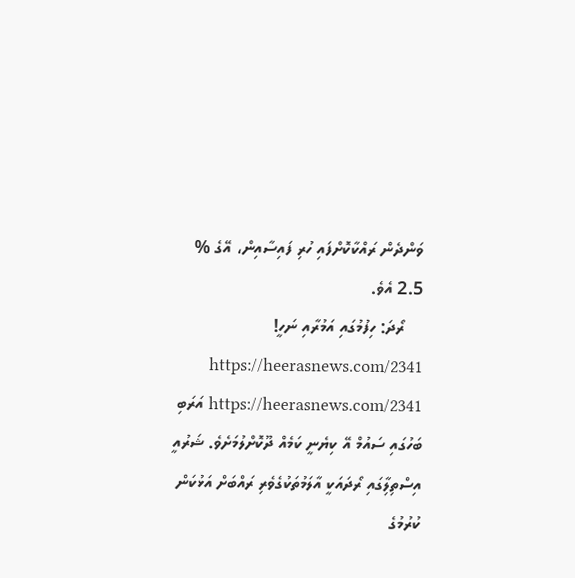ވަންދެން ރައްކާކޮށްފައި ހުރި ފައިސާއިން، އޭގެ % 2.5 އެވެ.
    ރޯދަ: ހިފުމުގައި އަމުރާއި ނަހީ! https://heerasnews.com/2341 https://heerasnews.com/2341 އަރަބި ބަހުގައި ސައުމް އޭ ކިޔެނީ ކަމެއް ދޫކޮށްލުމަށެވެ. ޝަރުއީ އިސްތިލާިގައި ރޯދައަކީ އާލަމުތަކުގެވެރި ރައްބަށް އަޅުކަން ކުރުމުގެ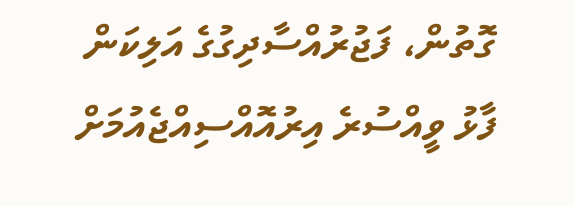ގޮތުން، ފަޖުރުއްސާދިގުގެ އަލިކަން ފާޅު ވީއްސުރެ އިރުއޮއްސިއްޖެއުމަށް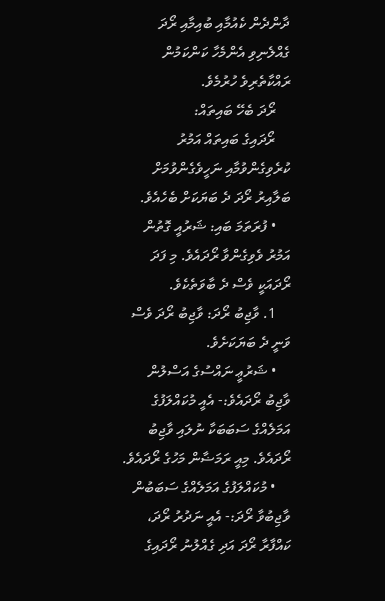ދާންދެން ކެއުމާއި ބުއިމާއި ރޯދަ ގެއްލެނިވި އެންމެހާ ކަންކަމުން ރައްކާތެރިވެ ހުރުމެވެ.
    ރޯދަ ބެހޭ ބައިތައް:
    ރޯދައިގެ ބައިތައް އަމުރު ކުރެވިގެންވުމާއި ނަހީވެގެންވުމަށް ބަލާއިރު ރޯދަ ދެ ބަޔަކަށް ބެހެއެވެ.
    • ފުރަތަމަ ބައި: ޝަރުއީ ގޮތުން އަމުރު ވެވިގެންވާ ރޯދައެވެ. މި ފަދަ ރޯދައަކީ ވެސް ދެ ބާވަތެކެވެ.
    1. ވާޖިބު ރޯދަ: ވާޖިބު ރޯދަ ވެސް ވަނީ ދެ ބަޔަކަށެވެ.
    • ޝަރުޢީ ނައްސުގެ އަސްލުން ވާޖިބު ރޯދައެވެ:- އެއީ މުކައްލަފުގެ އަމަލެއްގެ ސަބަބަކާ ނުލައި ވާޖިބު ރޯދައެވެ. މިއީ ރަމަޟާން މަހުގެ ރޯދައެވެ.
    • މުކައްލަފުގެ އަމަލެއްގެ ސަބަބުން ވާޖިބުވާ ރޯދަ:- އެއީ ނަދުރު ރޯދަ، ކައްފާރާ ރޯދަ އަދި ގެއްލުނު ރޯދައިގެ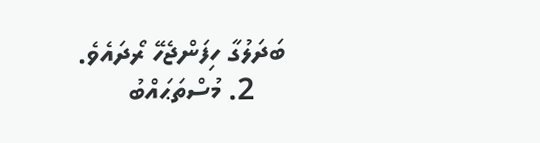ބަދަލުގާ ހިފަންޖެހޭ ރޯދައެވެ.
    2. މުސްތަޙައްބު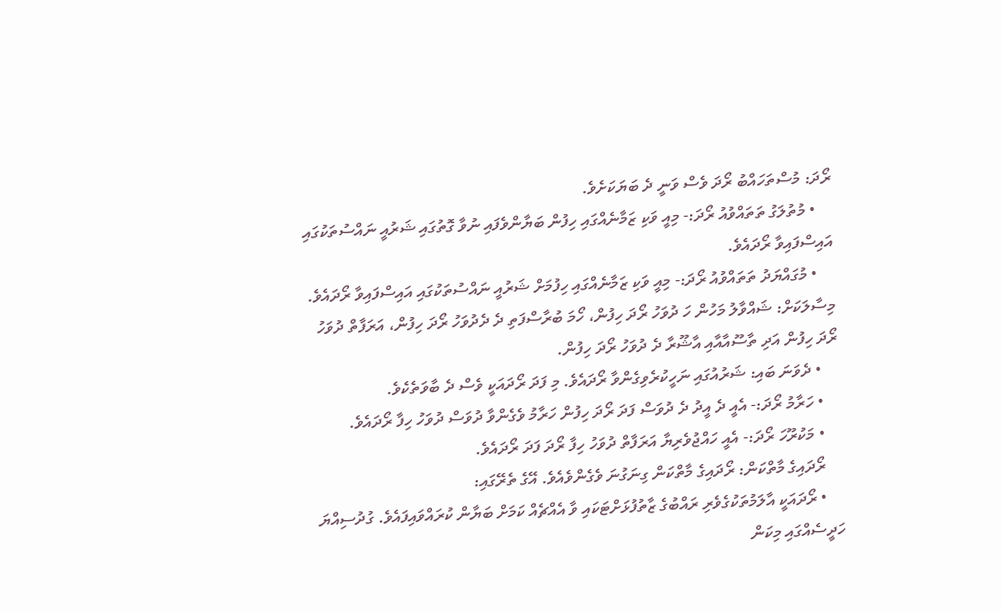ރޯދަ: މުސްތަހައްބު ރޯދަ ވެސް ވަނީ ދެ ބަޔަކަށެވެ.
    • މުތުލަގު ތަތައްވުއު ރޯދަ:- މިއީ ވަކި ޒަމާނެއްގައި ހިފުން ބަޔާންވެފައި ނުވާ ގޮތުގައި ޝަރުއީ ނައްސުތަކުގައި އައިސްފައިވާ ރޯދައެވެ.
    • މުގައްޔަދު ތަތައްވުއު ރޯދަ:- މިއީ ވަކި ޒަމާނެއްގައި ހިފުމަށް ޝަރުއީ ނައްސުތަކުގައި އައިސްފައިވާ ރޯދައެވެ. މިސާލަކަށް: ޝައްވާލު މަހުން ހަ ދުވަހު ރޯދަ ހިފުން، ހޯމަ ބުރާސްފަތި ދެ ދެދުވަހު ރޯދަ ހިފުން، އަރަފާތް ދުވަހު ރޯދަ ހިފުން އަދި ތާސޫއާއާއި އާޝޫރާ ދެ ދުވަހު ރޯދަ ހިފުން.
    • ދެވަނަ ބައި: ޝަރުއުގައި ނަހީކުރެވިގެންވާ ރޯދައެވެ. މި ފަދަ ރޯދައަކީ ވެސް ދެ ބާވަތެކެވެ.
    • ހަރާމު ރޯދަ:- އެއީ ދެ އީދު ދެ ދުވަސް ފަދަ ރޯދަ ހިފުން ހަރާމު ވެގެންވާ ދުވަސް ދުވަހު ހިފާ ރޯދައެވެ.
    • މަކުރޫހަ ރޯދަ:- އެއީ ހައްޖުވެރިޔާ އަރަފާތް ދުވަހު ހިފާ ރޯދަ ފަދަ ރޯދައެވެ.
    ރޯދައިގެ މާތްކަން: ރޯދައިގެ މާތްކަން ގިނަގުނަ ވެގެންވެއެވެ. އޭގެ ތެރޭގައި:
    • ރޯދައަކީ އާލަމުތަކުގެވެރި ރައްބުގެ ޒާތުފުޅަށްޓަކައި ވާ އެއްޗެއް ކަމަށް ބަޔާން ކުރައްވައިފައެވެ. ގުދުސިއްޔަ ހަދީސެއްގައި މިކަން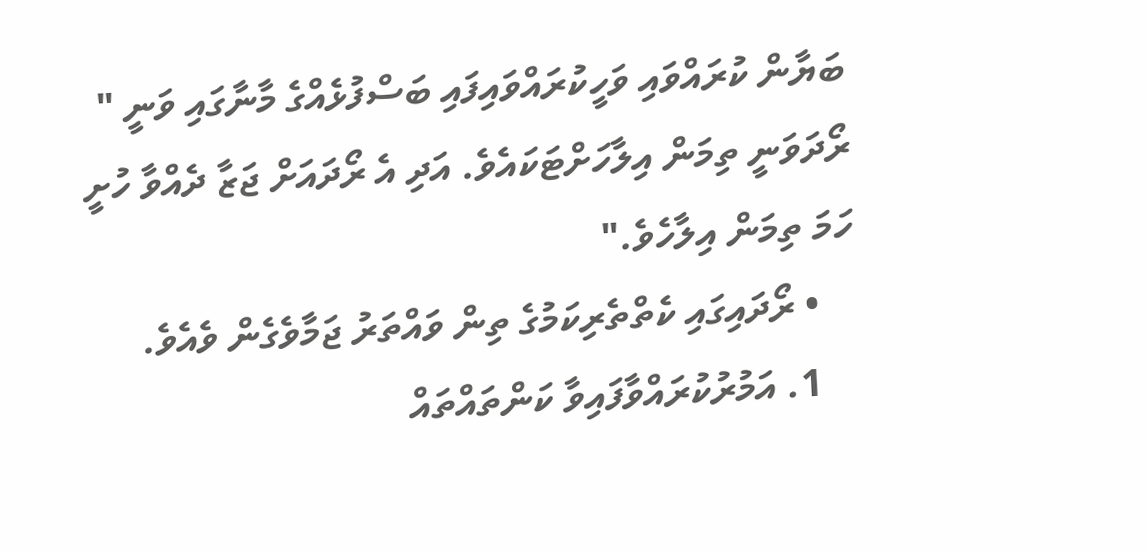ބަޔާން ކުރައްވައި ވަހީކުރައްވައިފައި ބަސްފުޅެއްގެ މާނާގައި ވަނީ " ރޯދަވަނީ ތިމަން އިލާހަށްޓަކައެވެ. އަދި އެ ރޯދައަށް ޖަޒާ ދެއްވާ ހުށީ ހަމަ ތިމަން އިލާހެވެ."
    • ރޯދައިގައި ކެތްތެރިކަމުގެ ތިން ވައްތަރު ޖަމާވެގެން ވެއެވެ.
    1. އަމުރުކުރައްވާފައިވާ ކަންތައްތައް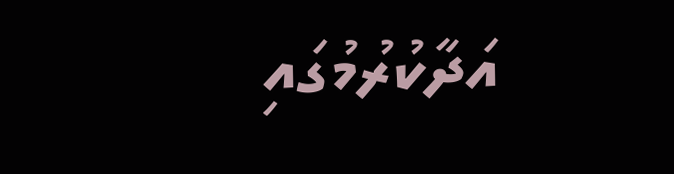އަދާކުރުމުގައި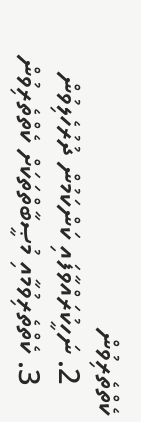ކެތްތެރިވުން
    2. ނަހީކުރައްވާފައި ކަންކަމުން ދުރުހެލިވުން
    3. ކެތްތެރިވުމާއި މުޞީބާތްތަކަށް ކެތްތެރިވުން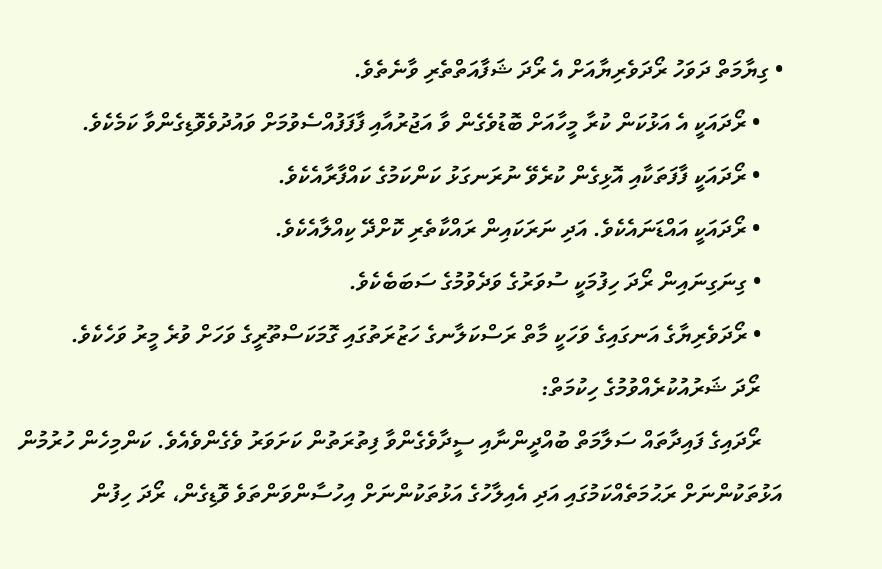• ގިޔާމަތް ދަވަހު ރޯދަވެރިޔާއަށް އެ ރޯދަ ޝަފާއަތްތެރި ވާނެތެވެ.
    • ރޯދައަކީ އެ އަޅުކަން ކުރާ މީހާއަށް ބޮޑުވެގެން ވާ އަޖުރުއާއި ފާފަފުއްސެވުމަށް ވައުދުވެވޮޑިގެންވާ ކަމެކެވެ.
    • ރޯދައަކީ ފާފަތަކާއި އޮޅިގެން ކުރެވޭ ނުރަނގަޅު ކަންކަމުގެ ކައްފާރާއެކެވެ.
    • ރޯދައަކީ އައްޑަނައެކެވެ. އަދި ނަރަކައިން ރައްކާތެރި ކޮށްދޭ ކިއްލާއެކެވެ.
    • ގިނަގިނައިން ރޯދަ ހިފުމަކީ ސުވަރުގެ ވަދެވުމުގެ ސަބަބެކެވެ.
    • ރޯދަވެރިޔާގެ އަނގައިގެ ވަހަކީ މާތް ރަސްކަލާނގެ ހަޒުރަތުގައި ގޮމަކަސްތޫރީގެ ވަހަށް ވުރެ މީރު ވަހެކެވެ.
    ރޯދަ ޝަރުއުކުރެއްވުމުގެ ހިކުމަތް:
    ރޯދައިގެ ފައިދާތައް ސަލާމަތް ބުއްދީންނާއި ސީދާވެގެންވާ ފިތުރަތުން ކަށަވަރު ވެގެންވެއެވެ. ކަންމިހެން ހުރުމުން އަޅުތަކުންނަށް ރަޙުމަތެއްކަމުގައި އަދި އެއިލާހުގެ އަޅުތަކުންނަށް އިހުސާންވަންތަވެ ވޮޑިގެން، ރޯދަ ހިފުން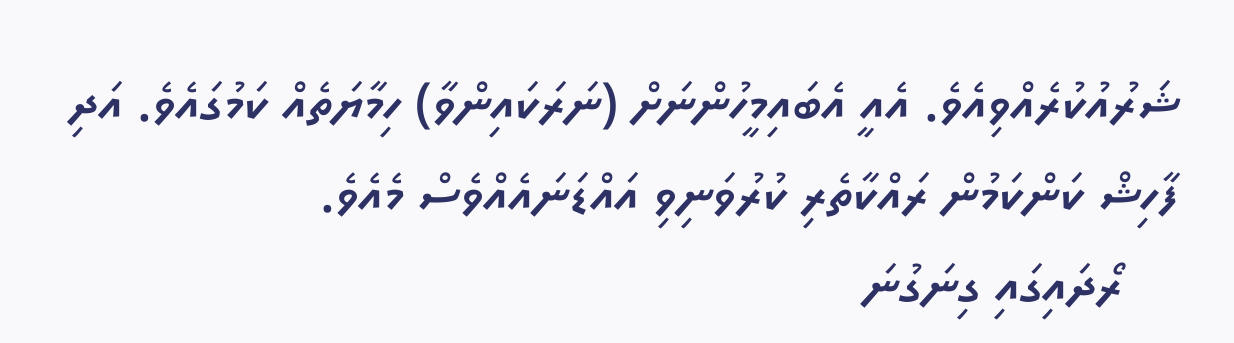ޝަރުއުކުރެއްވިއެވެ. އެއީ އެބައިމީހުންނަށް (ނަރަކައިންވާ) ހިމާޔަތެއް ކަމުގައެވެ. އަދި ފާހިޝް ކަންކަމުން ރައްކާތެރި ކުރުވަނިވި އައްޑަނައެއްވެސް މެއެވެ.
    ރޯދައިގައި ގިނަގުނަ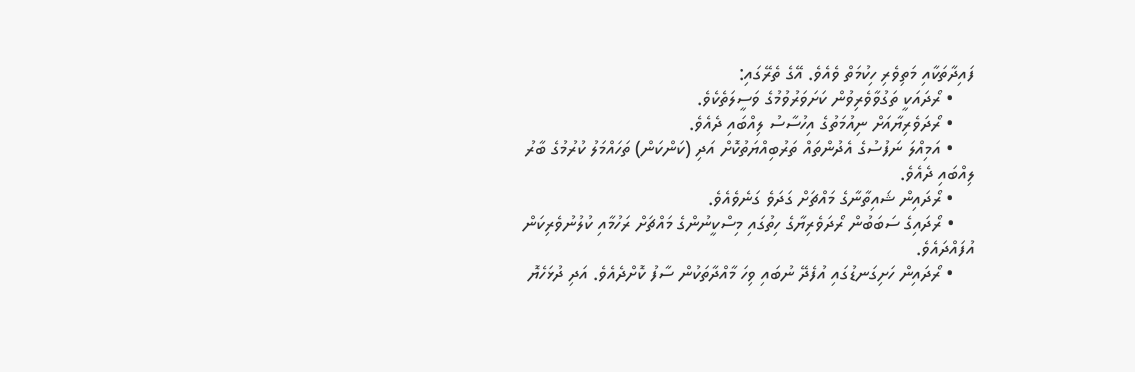ފައިދާތަކާއި މަތިވެރި ހިކުމަތް ވެއެވެ. އޭގެ ތެރޭގައި:
    • ރޯދައަކީ ތަގުވާވެރިވުން ކަށަވަރުވުމުގެ ވަސީލަތެކެވެ.
    • ރޯދަވެރިޔާއަށް ނިއުމަތުގެ އިހުސާސު ލިއްބައި ދެއެވެ.
    • އަމިއްލަ ނަފުސުގެ އެދުންތައް ތަރުބިއްޔަތުކޮށް އަދި (ކަންކަން) ތަހައްމަލު ކުރުމުގެ ބާރު ލިއްބައި ދެއެވެ.
    • ރޯދައިން ޝައިތާނާގެ މައްޗަށް ގަދަވެ ގަނެވެއެވެ.
    • ރޯދައިގެ ސަބަބުން ރޯދަވެރިޔާގެ ހިތުގައި މިސްކީނުންގެ މައްޗަށް ރަހުމާއި ކުލުނުވެރިކަން އުފައްދައެވެ.
    • ރޯދައިން ހަށިގަނޑުގައި އުފެދޭ ނުބައި ވިހަ މާއްދާތަކުން ސާފު ކޮށްދެއެވެ. އަދި ދުޅަހެޔޮ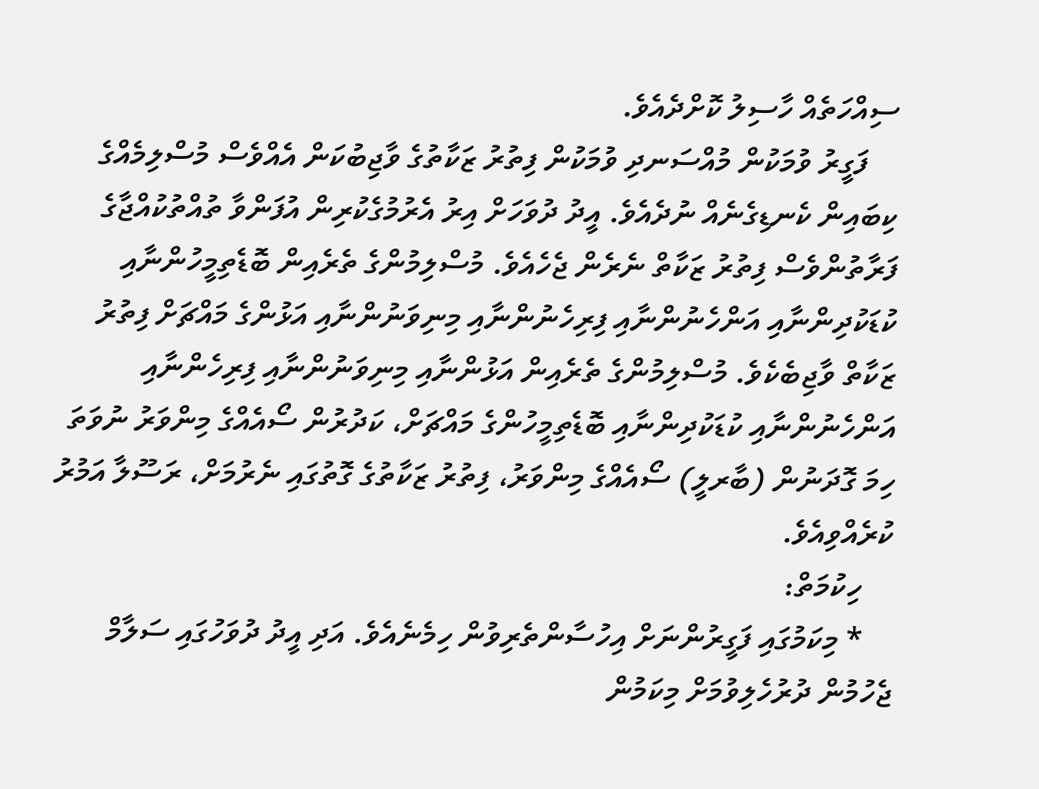ސިއްހަތެއް ހާސިލު ކޮށްދެއެވެ.
    ފަގީރު ވުމަކުން މުއްސަނދި ވުމަކުން ފިތުރު ޒަކާތުގެ ވާޖިބުކަން އެއްވެސް މުސްލިމެއްގެ ކިބައިން ކެނޑިގެނެއް ނުދެއެވެ. އީދު ދުވަހަށް އިރު އެރުމުގެކުރިން އުފަންވާ ތުއްތުކުއްޖާގެ ފަރާތުންވެސް ފިތުރު ޒަކާތް ނެރެން ޖެހެއެވެ. މުސްލިމުންގެ ތެރެއިން ބޮޑެތިމީހުންނާއި ކުޑަކުދިންނާއި އަންހެނުންނާއި ފިރިހެނުންނާއި މިނިވަނުންނާއި އަޅުންގެ މައްޗަށް ފިތުރު ޒަކާތް ވާޖިބެކެވެ. މުސްލިމުންގެ ތެރެއިން އަޅުންނާއި މިނިވަނުންނާއި ފިރިހެންނާއި އަންހެނުންނާއި ކުޑަކުދިންނާއި ބޮޑެތިމީހުންގެ މައްޗަށް، ކަދުރުން ސޯއެއްގެ މިންވަރު ނުވަތަ ހިމަ ގޮދަނުން (ބާރލީ) ސޯއެއްގެ މިންވަރު، ފިތުރު ޒަކާތުގެ ގޮތުގައި ނެރުމަށް، ރަސޫލާ އަމުރު ކުރެއްވިއެވެ.
    ހިކުމަތް:
    * މިކަމުގައި ފަގީރުންނަށް އިހުސާންތެރިވުން ހިމެނެއެވެ. އަދި އީދު ދުވަހުގައި ސަލާމް ޖެހުމުން ދުރުހެލިވުމަށް މިކަމުން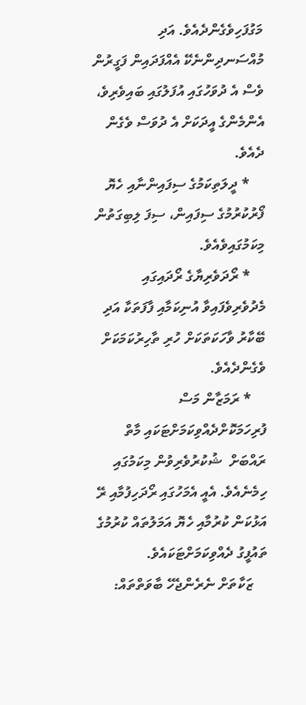މަގުފަހިވެގެންދެއެވެ. އަދި މުއްސަނދިންނެކޭ އެއްފަދައިން ފަގީރުން ވެސް އެ ދުވަހުގައި އުފަލުގައި ބައިވެރިވެ، އެންމެންގެ އީދަކަށް އެ ދުވަސް ވެގެން ދެއެވެ.
    * ދީލަތިކަމުގެ ސިފައިންނާއި ހެޔޮ ފޯރުކުރުމުގެ ސިފައިން، ސިފަ ލިބިގަތުން މިކަމުގައިވެއެވެ.
    * ރޯދަވެރިޔާގެ ރޯދައިގައި މެދުވެރިވެފައިވާ އުނިކަމާއި ފާފަތަކާ އަދި ބޭކާރު ވާހަކަތަކަށް ހުރި ތާހިރުކަމަކަށް ވެގެންދެއެވެ.
    * ރަމަޒާން މަސް ފުރިހަމަކޮށްދެއްވިކަމަށްޓަކައި މާތް ރައްބަށް  ޝުކުރުވެރިވުން މިކަމުގައި ހިމެނެއެވެ. އެއީ އެމަހުގައި ރޯދަހިފުމާއި ރޭ އަޅުކަން ކުރުމާއި ހެޔޮ އަމަލުތައް ކުރުމުގެ ތައުފީގު ދެއްވިކަމަށްޓަކައެވެ.
    ޒަކާތަށް ނެރެންޖެހޭ ބާވަތްތައް: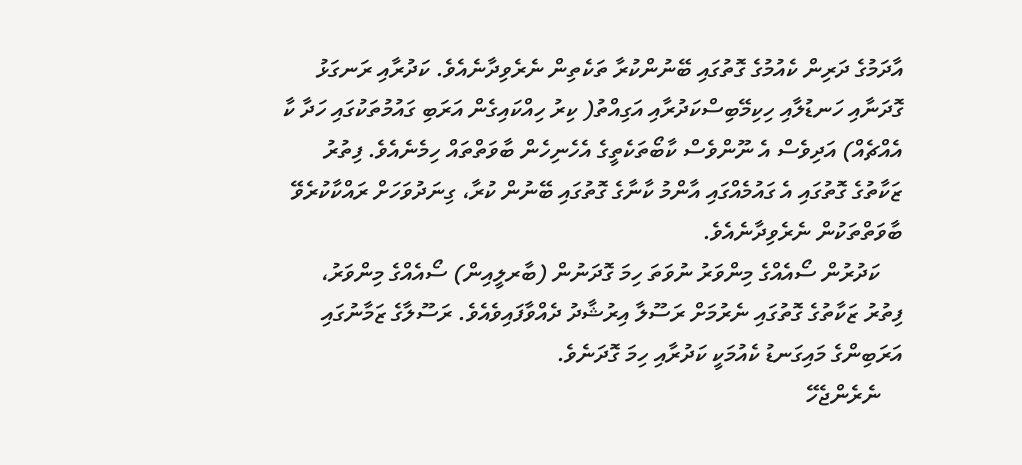އާދަމުގެ ދަރިން ކެއުމުގެ ގޮތުގައި ބޭނުންކުރާ ތަކެތިން ނެރެވިދާނެއެވެ. ކަދުރާއި ރަނގަޅު ގޮދަނާއި ހަނޑުލާއި ހިކިމޭބިސްކަދުރާއި އަގިއްތު( ކިރު ހިއްކައިގެން އަރަބި ގައުމުތަކުގައި ހަދާ ކާ އެއްޗެއް) އަދިވެސް އެ ނޫންވެސް ކާބޯތަކެތީގެ އެހެނިހެން ބާވަތްތައް ހިމެނެއެވެ. ފިތުރު ޒަކާތުގެ ގޮތުގައި އެ ގައުމެއްގައި އާންމު ކާނާގެ ގޮތުގައި ބޭނުން ކުރާ، ގިނަދުވަހަށް ރައްކާކުރެވޭ ބާވަތްތަކުން ނެރެވިދާނެއެވެ.
    ކަދުރުން ސޯއެއްގެ މިންވަރު ނުވަތަ ހިމަ ގޮދަނުން (ބާރލީއިން) ސޯއެއްގެ މިންވަރު، ފިތުރު ޒަކާތުގެ ގޮތުގައި ނެރުމަށް ރަސޫލާ އިރުޝާދު ދެއްވާފައިވެއެވެ. ރަސޫލާގެ ޒަމާނުގައި އަރަބިންގެ މައިގަނޑު ކެއުމަކީ ކަދުރާއި ހިމަ ގޮދަނެވެ.
    ނެރެންޖެހޭ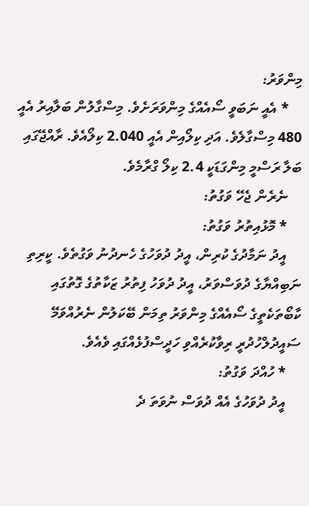މިންވަރު:
    * އެއީ ނަބަވީ ސޯއެއްގެ މިންވަރަށެވެ. މިސްގާލުން ބަލާއިރު އެއީ 480 މިސްގާލެވެ. އަދި ކިލޯއިން އެއީ 2.040 ކިލޯއެވެ. ރާއްޖޭގައި ބަލާ ރަސްމީ މިންގަޑަކީ 2.4 ކިލޯ ގްރާމެވެ.
    ނެރެން ޖެހޭ ވަގުތު:
    * މޮޅުއިތުރު ވަގުތު:
    އީދު ނަމާދުގެ ކުރިން، އީދު ދުވަހުގެ ހެނދުނު ވަގުތެވެ. ކީރިތި ނަބިއްޔާގެ ދުވަސްވަރު، އީދު ދުވަހު ފިތުރު ޒަކާތުގެ ގޮތުގައި ކާބޯތަކެތީގެ ސޯއެއްގެ މިންވަރު ތިމަން ބޭކަލުން ނެރުއްވަމޭ ސައީދުލްހުދުރީ ރިވާކުރެއްވި ހަދީސްފުޅެއްގައި ވެއެވެ.
    * ހުއްދަ ވަގުތު:
    އީދު ދުވަހުގެ އެއް ދުވަސް ނުވަތަ ދެ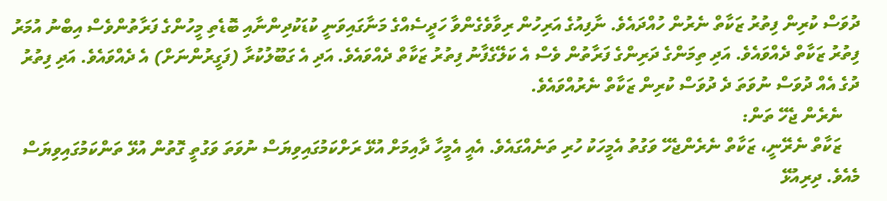ދުވަސް ކުރިން ފިތުރު ޒަކާތް ނެރުން ހުއްދައެވެ. ނާފިއުގެ އަރިހުން ރިވާވެގެންވާ ހަދީސެއްގެ މަނާގައިވަނީ ކުޑަކުދިންނާއި ބޮޑެތި މީހުންގެ ފަރާތުންވެސް އިބްނު އުމަރު ފިތުރު ޒަކާތް ދެއްވައެވެ. އަދި ތިމަންގެ ދަރިންގެ ފަރާތުން ވެސް އެ ކަލޭގެފާނު ފިތުރު ޒަކާތް ދެއްވައެވެ. އަދި އެ ގަބޫލުކުރާ (ފަގީރުންނަށް) އެ ދެއްވައެވެ. އަދި ފިތުރު ދުގެ އެއް ދުވަސް ނުވަތަ ދެ ދުވަސް ކުރިން ޒަކާތް ނެރުއްވައެވެ.
    ނެރެން ޖެހޭ ތަން:
    ޒަކާތް ނެރޭނީ، ޒަކާތް ނެރެންޖެހޭ ވަގުތު އެމީހަކު ހުރި ތަނެއްގައެވެ. އެއީ އެމީހާ ދާއިމަށް އުޅޭ ރަށްކަމުގައިވިޔަސް ނުވަތަ ވަގުތީ ގޮތުން އުޅޭ ތަންކަމުގައިވިޔަސް މެއެވެ. ދިރިއުޅޭ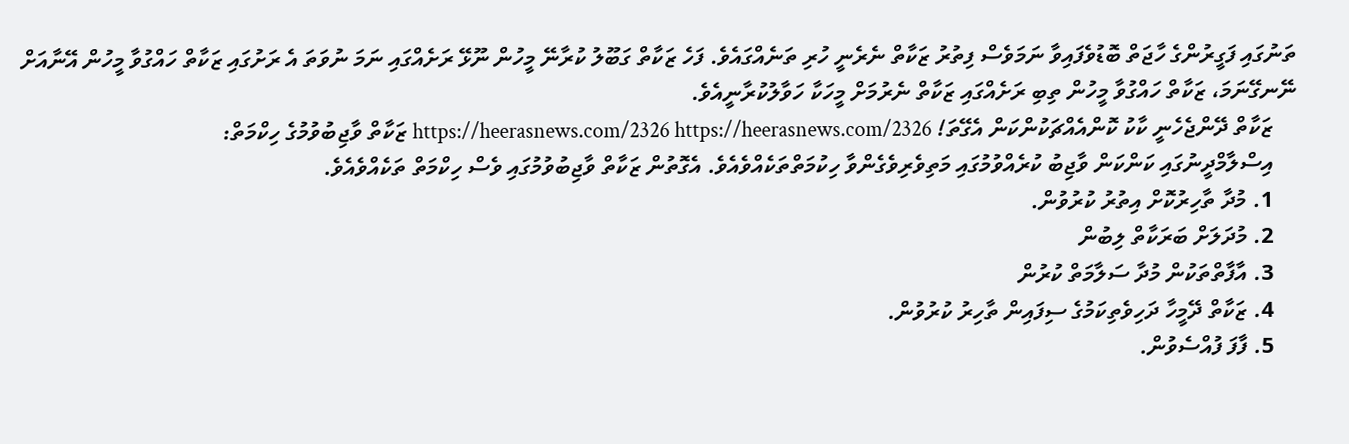ތަނުގައި ފަގީރުންގެ ހާޖަތް ބޮޑުވެފައިވާ ނަމަވެސް ފިތުރު ޒަކާތް ނެރެނީ ހުރި ތަނެއްގައެވެ. ފަހެ ޒަކާތް ގަބޫލު ކުރާނޭ މީހުން ނޫޅޭ ރަށެއްގައި ނަމަ ނުވަތަ އެ ރަށުގައި ޒަކާތް ހައްގުވާ މީހުން އޭނާއަށް ނޭނގޭނަމަ، ޒަކާތް ހައްގުވާ މީހުން ތިބި ރަށެއްގައި ޒަކާތް ނެރުމަށް މީހަކާ ހަވާލުކުރާނީއެވެ.
    ޒަކާތް ދޭންޖެހެނީ ކާކު ކޮންއެއްޗަކުންކަން އެގޭތަ! https://heerasnews.com/2326 https://heerasnews.com/2326 ޒަކާތް ވާޖިބުވުމުގެ ހިކްމަތް:
    އިސްލާމްދީނުގައި ކަންކަން ވާޖިބު ކުރެއްވުމުގައި މަތިވެރިވެގެންވާ ހިކުމަތްތަކެއްވެއެވެ. އެގޮތުން ޒަކާތް ވާޖިބުވުމުގައި ވެސް ހިކްމަތް ތަކެއްވެއެވެ.
    1. މުދާ ތާހިރުކޮށް އިތުރު ކުރުވުން.
    2. މުދަލަށް ބަރަކާތް ލިބުން
    3. އާފާތްތަކުން މުދާ ސަލާމަތް ކުރުން
    4. ޒަކާތް ދޭމީހާ ދަހިވެތިކަމުގެ ސިފައިން ތާހިރު ކުރުވުން.
    5. ފާފަ ފުއްސެވުން.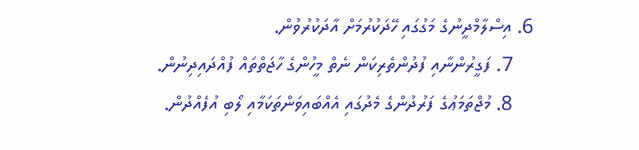6. އިސްލާމްދީނުގެ މަގުގައި ހޭދަކުރުމަށް އާދަކުރުވުން.
    7. ފަގީރުންނާއި ފުދުންތެރިކަން ނެތް މީހުންގެ ހާޖަތްތައް ފުއްދައިދިނުން.
    8. މުޖްތަމަޢުގެ ފަރުދުންގެ މެދުގައި އެއްބައިވަންތަކަމާއި ލޯބި އުފެއްދުން.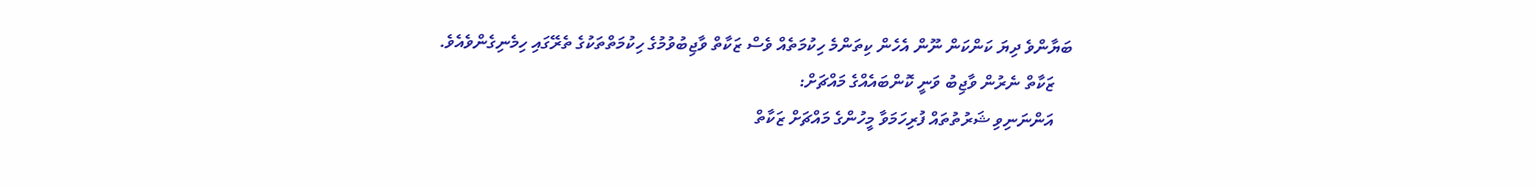ބަޔާންވެ ދިޔަ ކަންކަން ނޫން އެހެން ކިތަންމެ ހިކުމަތެއް ވެސް ޒަކާތް ވާޖިބުވުމުގެ ހިކުމަތްތަކުގެ ތެރޭގައި ހިމެނިގެންވެއެވެ.
    ޒަކާތް ނެރުން ވާޖިބު ވަނީ ކޮންބައެއްގެ މައްޗަށް:
    އަންނަނިވި ޝަރުތުތައް ފުރިހަމަވާ މީހުންގެ މައްޗަށް ޒަކާތް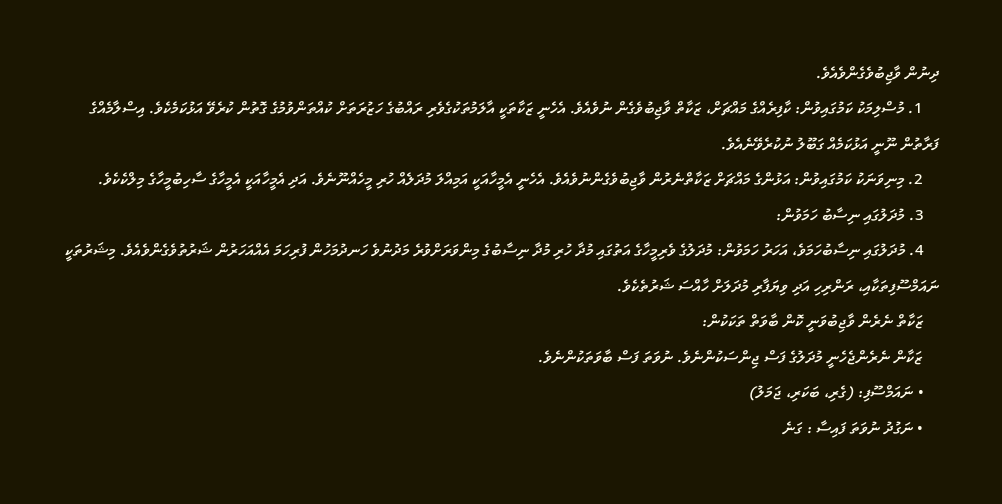ދިނުން ވާޖިބުވެގެންވެއެވެ.
    1. މުސްލިމަކު ކަމުގައިވުން: ކާފިރެއްގެ މައްޗަށް، ޒަކާތް ވާޖިބުވެގެން ނުވެއެވެ. އެހެނީ ޒަކާތަކީ އާލަމުތަކުގެވެރި ރައްބުގެ ހަޒުރަތަށް ކުއްތަންވުމުގެ ގޮތުން ކުރެވޭ އަޅުކަމެކެވެ. އިސްލާމެއްގެ ފަރާތުން ނޫނީ އަޅުކަމެއް ގަބޫލު ނުކުރެވޭނެއެވެ.
    2. މިނިވަނަކު ކަމުގައިވުން: އަޅުންގެ މައްޗަށް ޒަކާތްނެރުން ވާޖިބުވެގެންނުވެއެވެ. އެހެނީ އެމީހާއަކީ އަމިއްލަ މުދަލެއް ހުރި މީހެއްނޫނެވެ. އަދި އެމީހާއަކީ އެމީހާގެ ސާހިބުމީހާގެ މިލްކެކެވެ.
    3. މުދަލުގައި ނިސާބު ހަމަވުން:
    4. މުދަލުގައި ނިސާބުހަމަވެ، އަހަރު ހަމަވުން: މުދަލުގެ ވެރިމީހާގެ އަތުގައި މުދާ ހުރި މުދާ ނިސާބުގެ މިންވަރަށްވުރެ މަދުނުވެ ހަނދުމަހުން ފުރިހަމަ އެއްއަހަރުން ޝަރުތުވެގެންވެއެވެ. މިޝަރުތަކީ ނައަމްސޫފިތަކާއި، ރަންރިހި އަދި ވިޔަފާރި މުދަލަށް ހާއްސަ ޝަރުތެކެވެ.
    ޒަކާތް ނެރެން ވާޖިބުވަނީ ކޮން ބާވަތް ތަކަކުން:
    ޒަކާން ނެރެންޖެހެނީ މުދަލުގެ ފަސް ޖިންސަކުންނެވެ. ނުވަތަ ފަސް ބާވަތަކުންނެވެ.
    • ނައަމްސޫފި: (ގެރި، ބަކަރި، ޖަމަލު)
    • ނަގުދު ނުވަތަ ފައިސާ : ގަނެ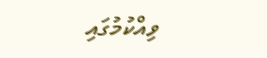ވިއްކުމުގައި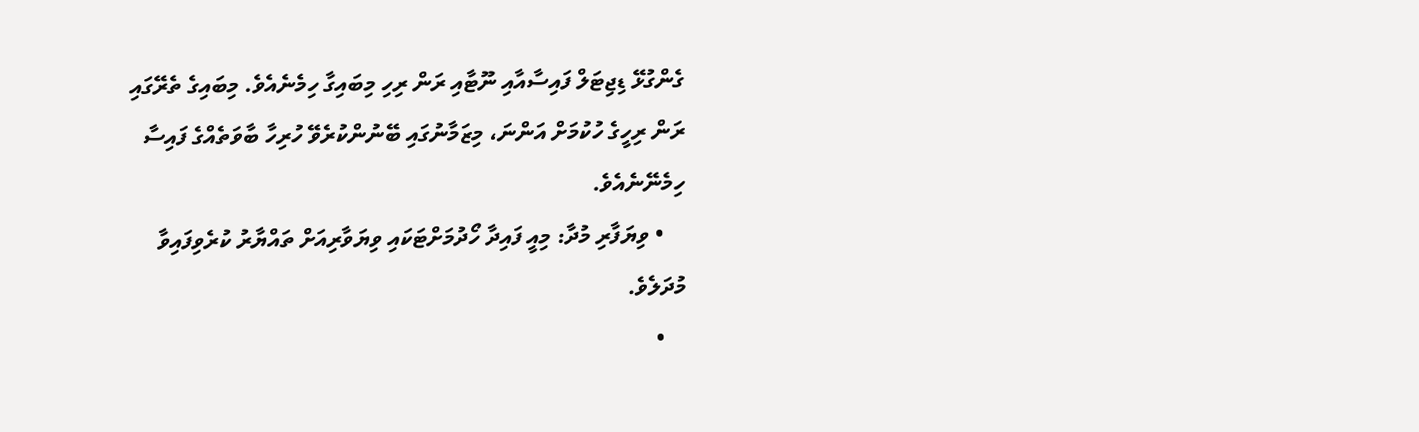ގެންގުޅޭ ޑިޖިޓަލް ފައިސާއާއި ނޫޓާއި ރަން ރިހި މިބައިގާ ހިމެނެއެވެ. މިބައިގެ ތެރޭގައި ރަން ރިހީގެ ހުކުމަށް އަންނަ، މިޒަމާނުގައި ބޭނުންކުރެވޭ ހުރިހާ ބާވަތެއްގެ ފައިސާ ހިމެނޭނެއެވެ.
    • ވިޔަފާރި މުދާ: މިއީ ފައިދާ ހޯދުމަށްޓަކައި ވިޔަވާރިއަށް ތައްޔާރު ކުރެވިފައިވާ މުދަލެވެ.
    •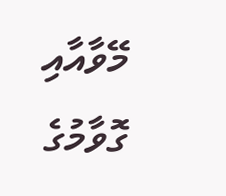މޭވާއާއި ގޮވާމުގެ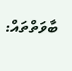ބާވަތްތައް: